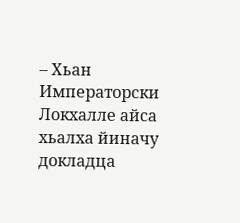– Хьан Императорски Локхалле айса хьалха йиначу докладца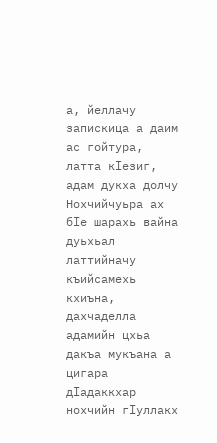а, йеллачу запискица а даим ас гойтура, латта кӏезиг, адам дукха долчу Нохчийчуьра ах бӏе шарахь вайна дуьхьал латтийначу къийсамехь кхиъна, дахчаделла адамийн цхьа дакъа мукъана а цигара дӏадаккхар нохчийн гӏуллакх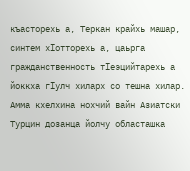къасторехь а, Теркан крайхь машар, синтем хӏотторехь а, цаьрга гражданственность тӏеэцийтарехь а йоккха гӏулч хиларх со тешна хилар. Амма кхелхина нохчий вайн Азиатски Турцин дозанца йолчу областашка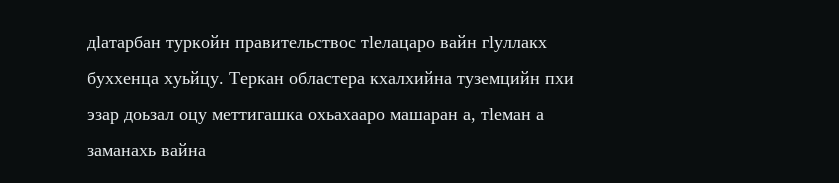дӏатарбан туркойн правительствос тӏелацаро вайн гӏуллакх буххенца хуьйцу. Теркан областера кхалхийна туземцийн пхи эзар доьзал оцу меттигашка охьахааро машаран а, тӏеман а заманахь вайна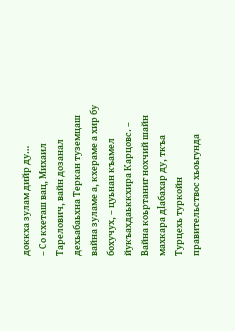доккха зулам дийр ду…
– Со кхеташ вац, Михаил Тарелович, вайн дозанал дехьабаьхна Теркан туземцаш вайна зуламе а, кхераме а хир бу бохучух, – цуьнан къамел йукъахдаьккхира Карцовс. – Вайна коьртаниг нохчий шайн махкара дӏабахар ду, ткъа Турцехь туркойн правительствос хьоьгунда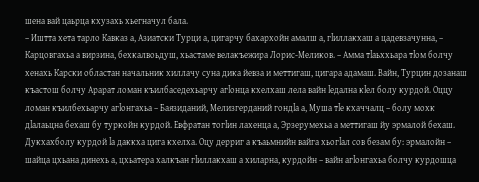шена вай цаьрца кхузахь хьегначул бала.
– Иштта хета тарло Кавказ а, Азиатски Турци а, цигарчу бахархойн амалш а, гӏиллакхаш а цадевзачунна, – Карцовгахьа а вирзина, бехкалвоьдуш, хьастаме велакъежира Лорис-Меликов. – Амма тӏаьххьара тӏом болчу хенахь Карски областан начальник хиллачу суна дика йевза и меттигаш, цигара адамаш. Вайн, Турцин дозанаш къастош болчу Арарат ломан къилбаседехьарчу агӏонца кхелхаш лела вайн ӏедална кӏел болу курдой. Оццу ломан къилбехьарчу агӏонгахьа – Баязиданий, Мелизгерданий гондӏа а, Муша тӏе кхаччалц – болу мохк дӏалаьцна бехаш бу туркойн курдой. Евфратан тогӏин лахенца а, Эрзерумехьа а меттигаш йу эрмалой бехаш. Дукхахболу курдой ӏа даккха цига кхелха. Оцу дерриг а къаьмнийн вайга хьогӏал сов безам бу: эрмалойн – шайца цхьана динехь а, цхьатера халкъан гӏиллакхаш а хиларна, курдойн – вайн агӏонгахьа болчу курдошца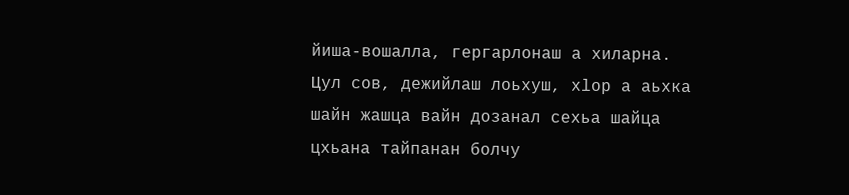йиша-вошалла, гергарлонаш а хиларна. Цул сов, дежийлаш лоьхуш, хӏор а аьхка шайн жашца вайн дозанал сехьа шайца цхьана тайпанан болчу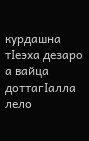курдашна тӏеэха дезаро а вайца доттагӏалла лело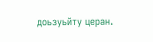доьзуьйту церан.